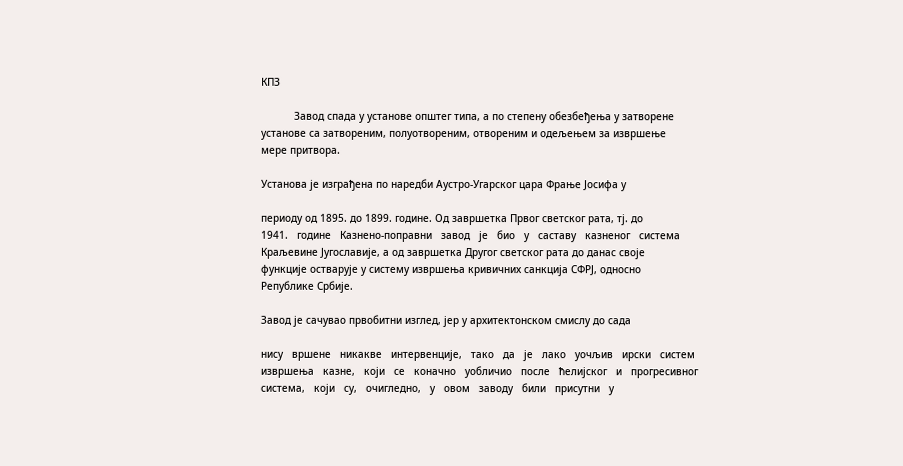КПЗ

           Завод спада у установе општег типа, а по степену обезбеђења у затворене
установе са затвореним, полуотвореним, отвореним и одељењем за извршење
мере притвора.

Установа је изграђена по наредби Аустро-Угарског цара Фрање Јосифа у

периоду од 1895. до 1899. године. Од завршетка Првог светског рата, тј. до
1941.   године   Казнено-поправни   завод   је   био   у   саставу   казненог   система
Краљевине Југославије, а од завршетка Другог светског рата до данас своје
функције остварује у систему извршења кривичних санкција СФРЈ, односно
Републике Србије.

Завод је сачувао првобитни изглед, јер у архитектонском смислу до сада

нису   вршене   никакве   интервенције,   тако   да   је   лако   уочљив   ирски   систем
извршења   казне,   који   се   коначно   уобличио   после   ћелијског   и   прогресивног
система,   који   су,   очигледно,   у   овом   заводу   били   присутни   у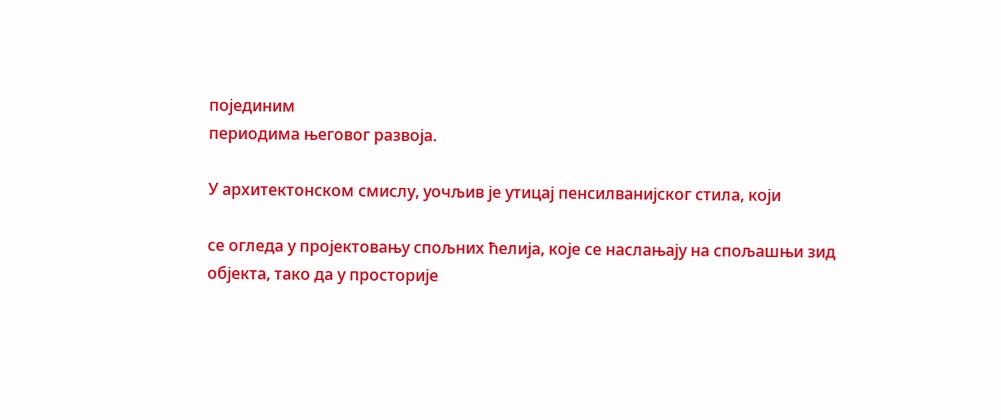појединим
периодима његовог развоја.

У архитектонском смислу, уочљив је утицај пенсилванијског стила, који

се огледа у пројектовању спољних ћелија, које се наслањају на спољашњи зид
објекта, тако да у просторије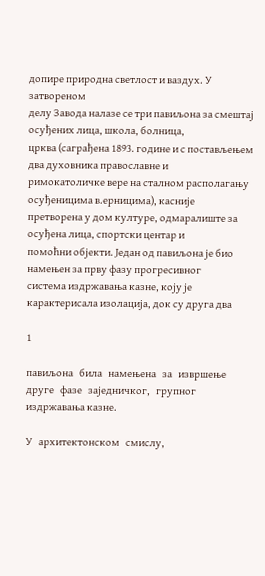допире природна светлост и ваздух. У затвореном
делу Завода налазе се три павиљона за смештај осуђених лица, школа, болница,
црква (саграђена 1893. године и с постављењем два духовника православне и
римокатоличке вере на сталном располагању осуђеницима в.ерницима), касније
претворена у дом културе, одмаралиште за осуђена лица, спортски центар и
помоћни објекти. Један од павиљона је био намењен за прву фазу прогресивног
система издржавања казне, коју је карактерисала изолација, док су друга два

1

павиљона   била   намењена   за   извршење   друге   фазе   заједничког,   групног
издржавања казне.

У   архитектонском   смислу,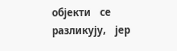објекти   се   разликују,   јер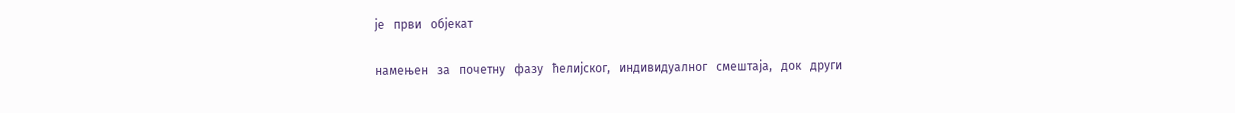је   први   објекат

намењен   за   почетну   фазу   ћелијског,   индивидуалног   смештаја,   док   други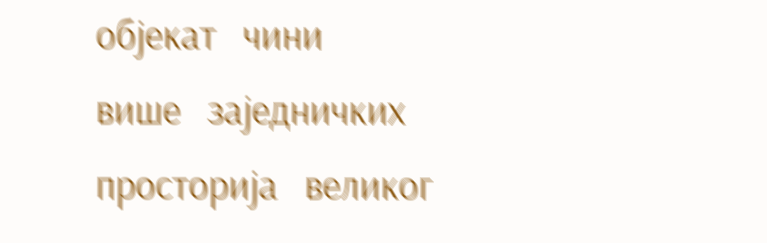објекат   чини   више   заједничких   просторија   великог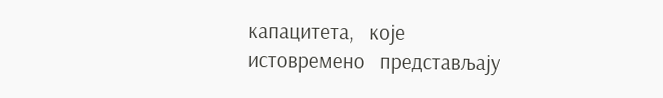капацитета,   које
истовремено   представљају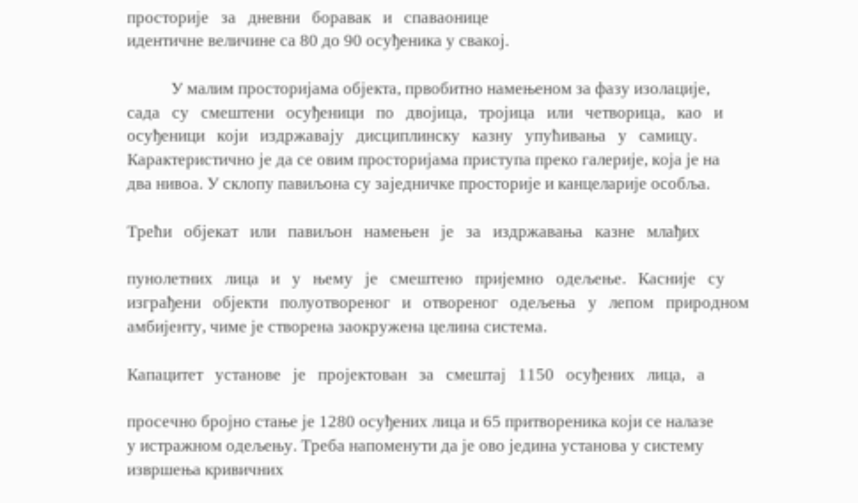просторије   за   дневни   боравак   и   спаваонице
идентичне величине са 80 до 90 осуђеника у свакој.

           У малим просторијама објекта, првобитно намењеном за фазу изолације,
сада   су   смештени   осуђеници   по   двојица,   тројица   или   четворица,   као   и
осуђеници   који   издржавају   дисциплинску   казну   упућивања   у   самицу.
Карактеристично је да се овим просторијама приступа преко галерије, која је на
два нивоа. У склопу павиљона су заједничке просторије и канцеларије особља.

Трећи   објекат   или   павиљон   намењен   је   за   издржавања   казне   млађих

пунолетних   лица   и   у   њему   је   смештено   пријемно   одељење.   Касније   су
изграђени   објекти   полуотвореног   и   отвореног   одељења   у   лепом   природном
амбијенту, чиме је створена заокружена целина система.

Капацитет   установе   је   пројектован   за   смештај   1150   осуђених   лица,   а

просечно бројно стање је 1280 осуђених лица и 65 притвореника који се налазе
у истражном одељењу. Треба напоменути да је ово једина установа у систему
извршења кривичних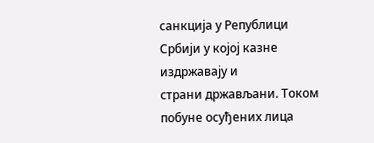санкција у Републици Србији у којој казне издржавају и
страни држављани. Током побуне осуђених лица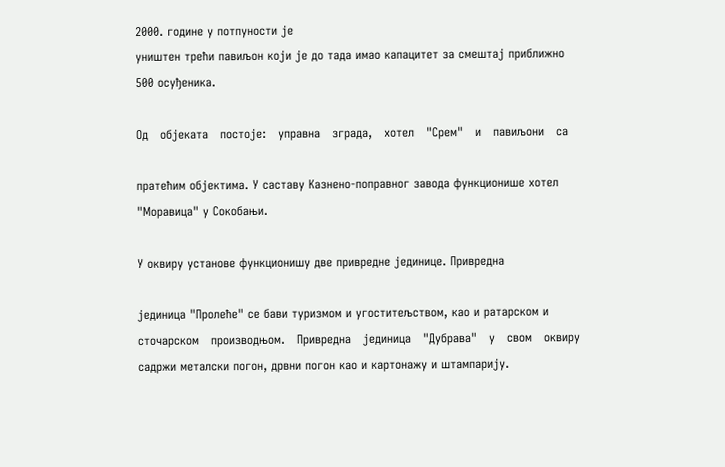2000. године у потпуности је
уништен трећи павиљон који је до тада имао капацитет за смештај приближно
500 осуђеника.

Од   објеката   постоје:   управна   зграда,   хотел   "Срем"   и   павиљони   са

пратећим објектима. У саставу Казнено-поправног завода функционише хотел
"Моравица" у Сокобањи.

У оквиру установе функционишу две привредне јединице. Привредна

јединица "Пролеће" се бави туризмом и угоститељством, као и ратарском и
сточарском   производњом.   Привредна   јединица   "Дубрава"   у   свом   оквиру
садржи металски погон, дрвни погон као и картонажу и штампарију.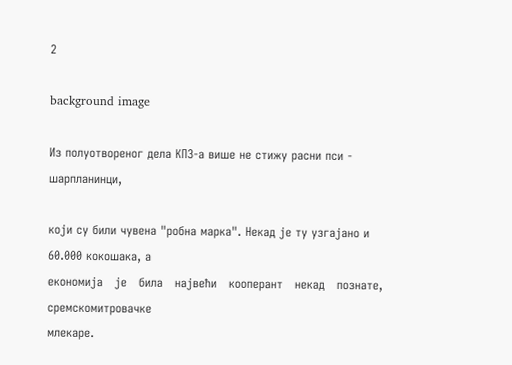2

background image

Из полуотвореног дела КПЗ-а више не стижу расни пси - шарпланинци,

који су били чувена "робна марка". Некад је ту узгајано и 60.000 кокошака, а
економија   је   била   највећи   кооперант   некад   познате,   сремскомитровачке
млекаре.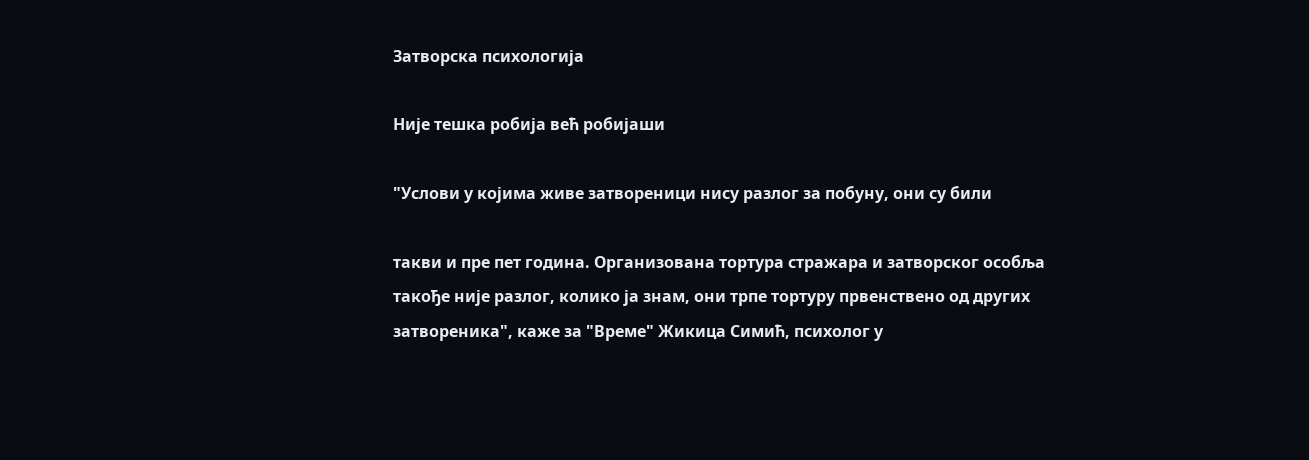Затворска психологија

Није тешка робија већ робијаши

"Услови у којима живе затвореници нису разлог за побуну, они су били

такви и пре пет година. Организована тортура стражара и затворског особља
такође није разлог, колико ја знам, они трпе тортуру првенствено од других
затвореника", каже за "Време" Жикица Симић, психолог у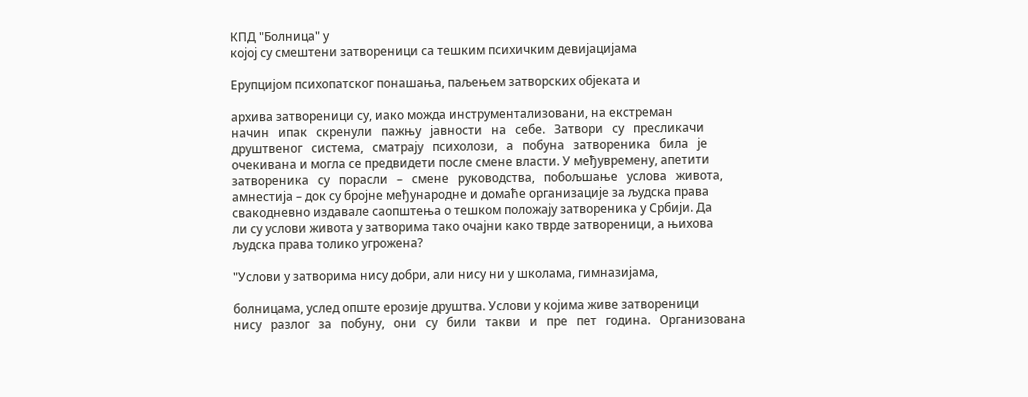КПД "Болница" у
којој су смештени затвореници са тешким психичким девијацијама

Ерупцијом психопатског понашања, паљењем затворских објеката и

архива затвореници су, иако можда инструментализовани, на екстреман
начин   ипак   скренули   пажњу   јавности   на   себе.   Затвори   су   пресликачи
друштвеног   система,   сматрају   психолози,   а   побуна   затвореника   била   је
очекивана и могла се предвидети после смене власти. У међувремену, апетити
затвореника   су   порасли   –   смене   руководства,   побољшање   услова   живота,
амнестија – док су бројне међународне и домаће организације за људска права
свакодневно издавале саопштења о тешком положају затвореника у Србији. Да
ли су услови живота у затворима тако очајни како тврде затвореници, а њихова
људска права толико угрожена?

"Услови у затворима нису добри, али нису ни у школама, гимназијама,

болницама, услед опште ерозије друштва. Услови у којима живе затвореници
нису   разлог   за   побуну,   они   су   били   такви   и   пре   пет   година.   Организована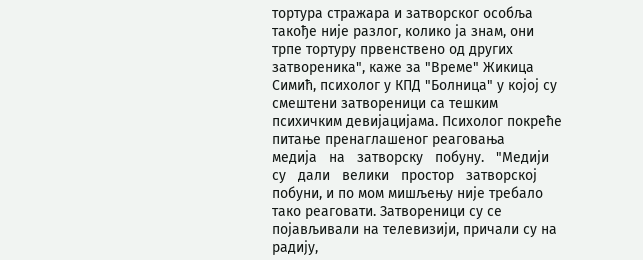тортура стражара и затворског особља такође није разлог, колико ја знам, они
трпе тортуру првенствено од других затвореника", каже за "Време" Жикица
Симић, психолог у КПД "Болница" у којој су смештени затвореници са тешким
психичким девијацијама. Психолог покреће питање пренаглашеног реаговања
медија   на   затворску   побуну.   "Медији   су   дали   велики   простор   затворској
побуни, и по мом мишљењу није требало тако реаговати. Затвореници су се
појављивали на телевизији, причали су на радију,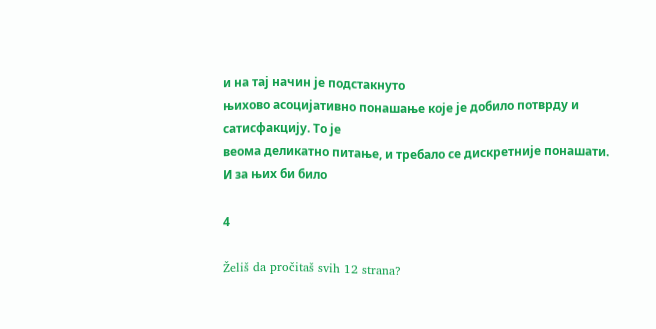и на тај начин је подстакнуто
њихово асоцијативно понашање које је добило потврду и сатисфакцију. То је
веома деликатно питање, и требало се дискретније понашати. И за њих би било

4

Želiš da pročitaš svih 12 strana?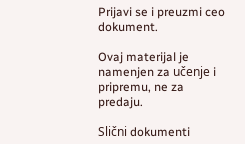Prijavi se i preuzmi ceo dokument.

Ovaj materijal je namenjen za učenje i pripremu, ne za predaju.

Slični dokumenti